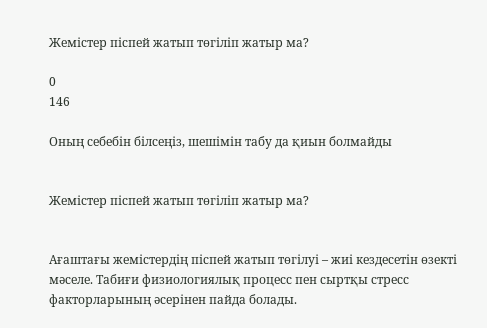Жемістер піспей жатып төгіліп жатыр ма?

0
146

Оның себебін білсеңіз, шешімін табу да қиын болмайды


Жемістер піспей жатып төгіліп жатыр ма?


Ағаштағы жемістердің піспей жатып төгілуі – жиі кездесетін өзекті мәселе. Табиғи физиологиялық процесс пен сыртқы стресс факторларының әсерінен пайда болады.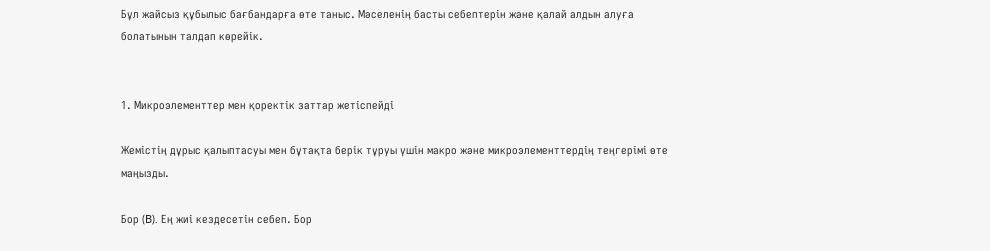Бұл жайсыз құбылыс бағбандарға өте таныс. Мәселенің басты себептерін және қалай алдын алуға болатынын талдап көрейік.


1. Микроэлементтер мен қоректік заттар жетіспейді

Жемістің дұрыс қалыптасуы мен бұтақта берік тұруы үшін макро және микроэлементтердің теңгерімі өте маңызды.

Бор (B). Ең жиі кездесетін себеп. Бор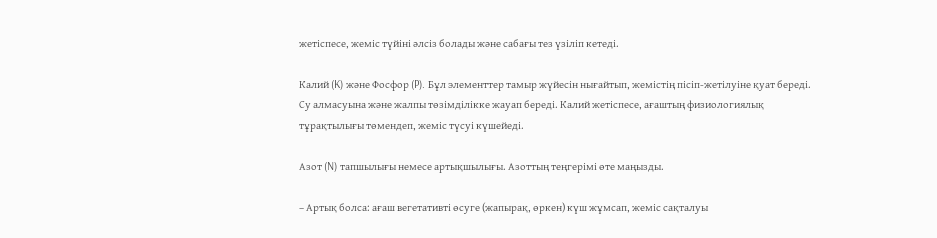жетіспесе, жеміс түйіні әлсіз болады және сабағы тез үзіліп кетеді.

Калий (K) және Фосфор (P). Бұл элементтер тамыр жүйесін нығайтып, жемістің пісіп-жетілуіне қуат береді. Су алмасуына және жалпы төзімділікке жауап береді. Калий жетіспесе, ағаштың физиологиялық тұрақтылығы төмендеп, жеміс түсуі күшейеді.

Азот (N) тапшылығы немесе артықшылығы. Азоттың теңгерімі өте маңызды.

– Артық болса: ағаш вегетативті өсуге (жапырақ, өркен) күш жұмсап, жеміс сақталуы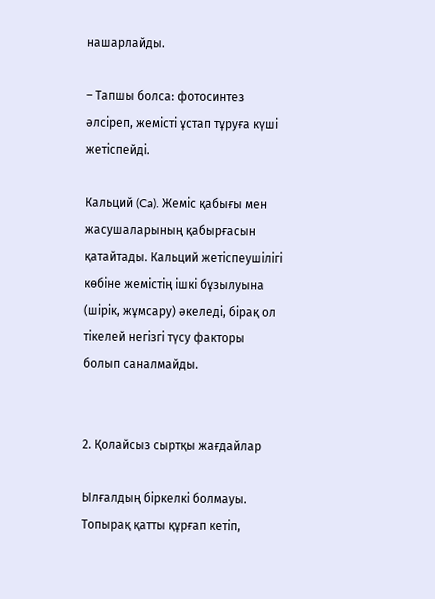нашарлайды.

– Тапшы болса: фотосинтез әлсіреп, жемісті ұстап тұруға күші жетіспейді.

Кальций (Ca). Жеміс қабығы мен жасушаларының қабырғасын қатайтады. Кальций жетіспеушілігі көбіне жемістің ішкі бұзылуына (шірік, жұмсару) әкеледі, бірақ ол тікелей негізгі түсу факторы болып саналмайды.


2. Қолайсыз сыртқы жағдайлар

Ылғалдың біркелкі болмауы. Топырақ қатты құрғап кетіп,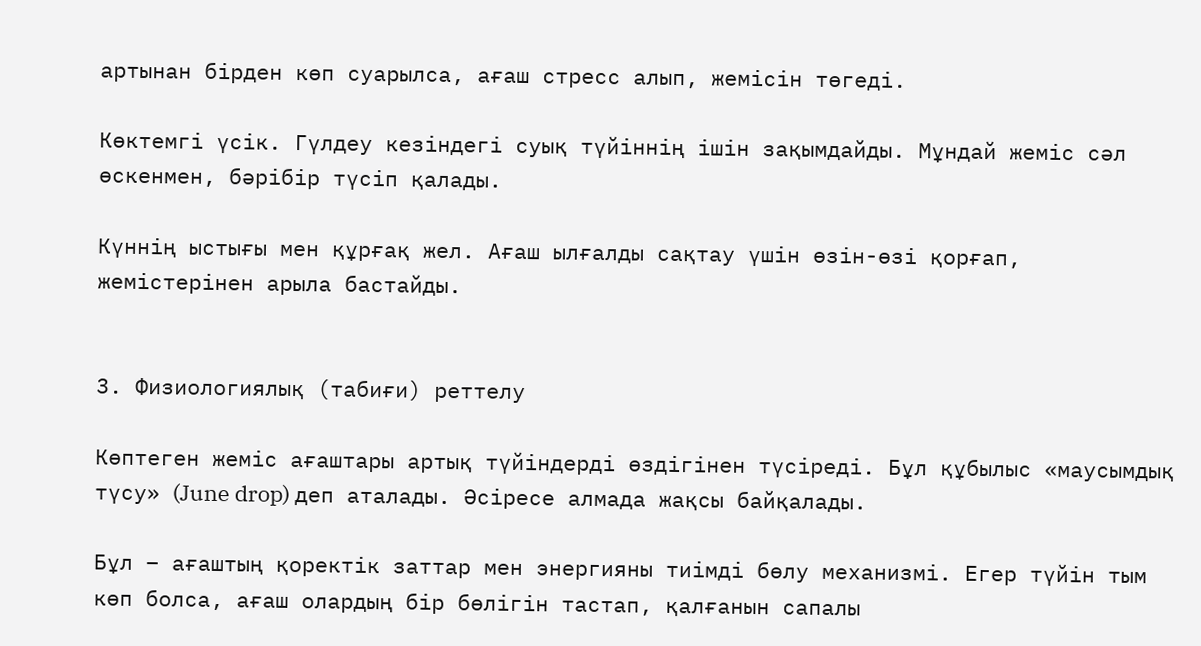артынан бірден көп суарылса, ағаш стресс алып, жемісін төгеді.

Көктемгі үсік. Гүлдеу кезіндегі суық түйіннің ішін зақымдайды. Мұндай жеміс сәл өскенмен, бәрібір түсіп қалады.

Күннің ыстығы мен құрғақ жел. Ағаш ылғалды сақтау үшін өзін-өзі қорғап, жемістерінен арыла бастайды.


3. Физиологиялық (табиғи) реттелу

Көптеген жеміс ағаштары артық түйіндерді өздігінен түсіреді. Бұл құбылыс «маусымдық түсу» (June drop) деп аталады. Әсіресе алмада жақсы байқалады.

Бұл – ағаштың қоректік заттар мен энергияны тиімді бөлу механизмі. Егер түйін тым көп болса, ағаш олардың бір бөлігін тастап, қалғанын сапалы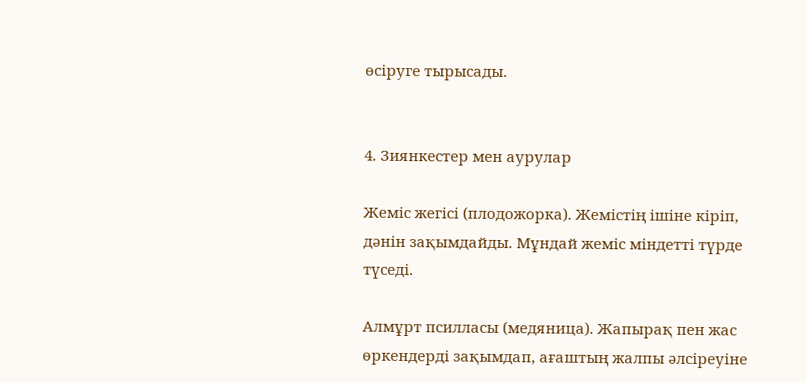өсіруге тырысады.


4. Зиянкестер мен аурулар

Жеміс жегісі (плодожорка). Жемістің ішіне кіріп, дәнін зақымдайды. Мұндай жеміс міндетті түрде түседі.

Алмұрт псилласы (медяница). Жапырақ пен жас өркендерді зақымдап, ағаштың жалпы әлсіреуіне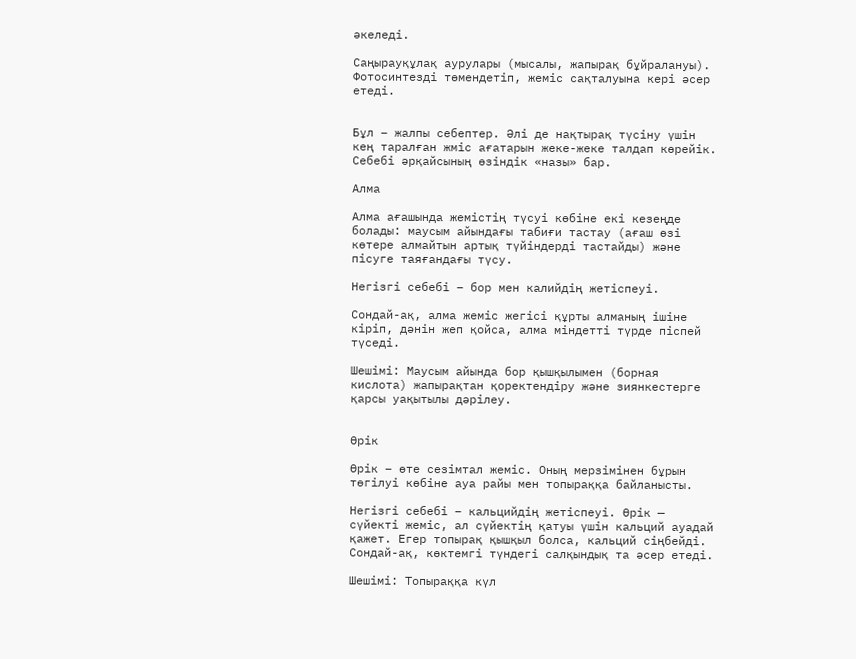әкеледі.

Саңырауқұлақ аурулары (мысалы, жапырақ бұйралануы). Фотосинтезді төмендетіп, жеміс сақталуына кері әсер етеді.


Бұл – жалпы себептер. Әлі де нақтырақ түсіну үшін кең таралған жміс ағатарын жеке-жеке талдап көрейік. Себебі әрқайсының өзіндік «назы» бар.

Алма

Алма ағашында жемістің түсуі көбіне екі кезеңде болады: маусым айындағы табиғи тастау (ағаш өзі көтере алмайтын артық түйіндерді тастайды) және пісуге таяғандағы түсу.

Негізгі себебі – бор мен калийдің жетіспеуі.

Сондай-ақ, алма жеміс жегісі құрты алманың ішіне кіріп, дәнін жеп қойса, алма міндетті түрде піспей түседі.

Шешімі: Маусым айында бор қышқылымен (борная кислота) жапырақтан қоректендіру және зиянкестерге қарсы уақытылы дәрілеу.


Өрік

Өрік – өте сезімтал жеміс. Оның мерзімінен бұрын төгілуі көбіне ауа райы мен топыраққа байланысты.

Негізгі себебі – кальцийдің жетіспеуі. Өрік — сүйекті жеміс, ал сүйектің қатуы үшін кальций ауадай қажет. Егер топырақ қышқыл болса, кальций сіңбейді. Сондай-ақ, көктемгі түндегі салқындық та әсер етеді.

Шешімі: Топыраққа күл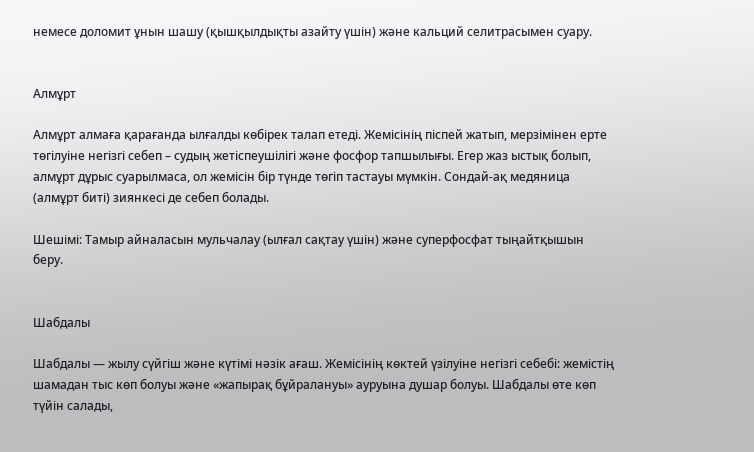немесе доломит ұнын шашу (қышқылдықты азайту үшін) және кальций селитрасымен суару.


Алмұрт

Алмұрт алмаға қарағанда ылғалды көбірек талап етеді. Жемісінің піспей жатып, мерзімінен ерте төгілуіне негізгі себеп – судың жетіспеушілігі және фосфор тапшылығы. Егер жаз ыстық болып, алмұрт дұрыс суарылмаса, ол жемісін бір түнде төгіп тастауы мүмкін. Сондай-ақ медяница (алмұрт биті) зиянкесі де себеп болады.

Шешімі: Тамыр айналасын мульчалау (ылғал сақтау үшін) және суперфосфат тыңайтқышын беру.


Шабдалы

Шабдалы — жылу сүйгіш және күтімі нәзік ағаш. Жемісінің көктей үзілуіне негізгі себебі: жемістің шамадан тыс көп болуы және «жапырақ бұйралануы» ауруына душар болуы. Шабдалы өте көп түйін салады,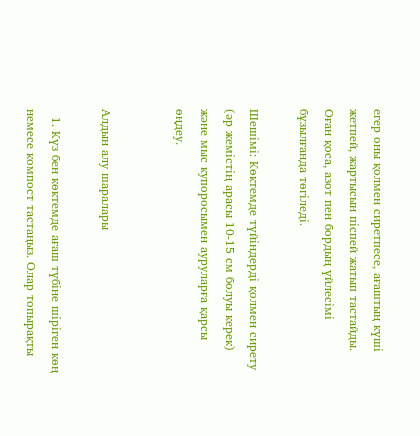егер оны қолмен сиретпесе, ағаштың күші жетпей, жартысын піспей жатып тастайды. Оған қоса, азот пен бордың үйлесімі бұзылғанда төгіледі.

Шешімі: Көктемде түйіндерді қолмен сирету (әр жемістің арасы 10-15 см болуы керек) және мыс купоросымен ауруларға қарсы өңдеу.


Алдын алу шаралары

  1. Күз бен көктемде ағаш түбіне шіріген көң немесе компост тастаңыз. Олар топырақты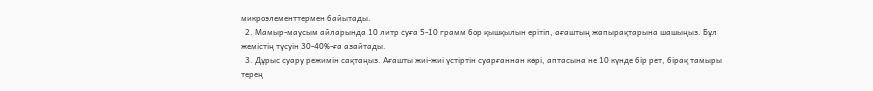микроэлементтермен байытады.
  2. Мамыр-маусым айларында 10 литр суға 5-10 грамм бор қышқылын ерітіп, ағаштың жапырақтарына шашыңыз. Бұл жемістің түсуін 30-40%-ға азайтады.
  3. Дұрыс суару режимін сақтаңыз. Ағашты жиі-жиі үстіртін суарғаннан көрі, аптасына не 10 күнде бір рет, бірақ тамыры терең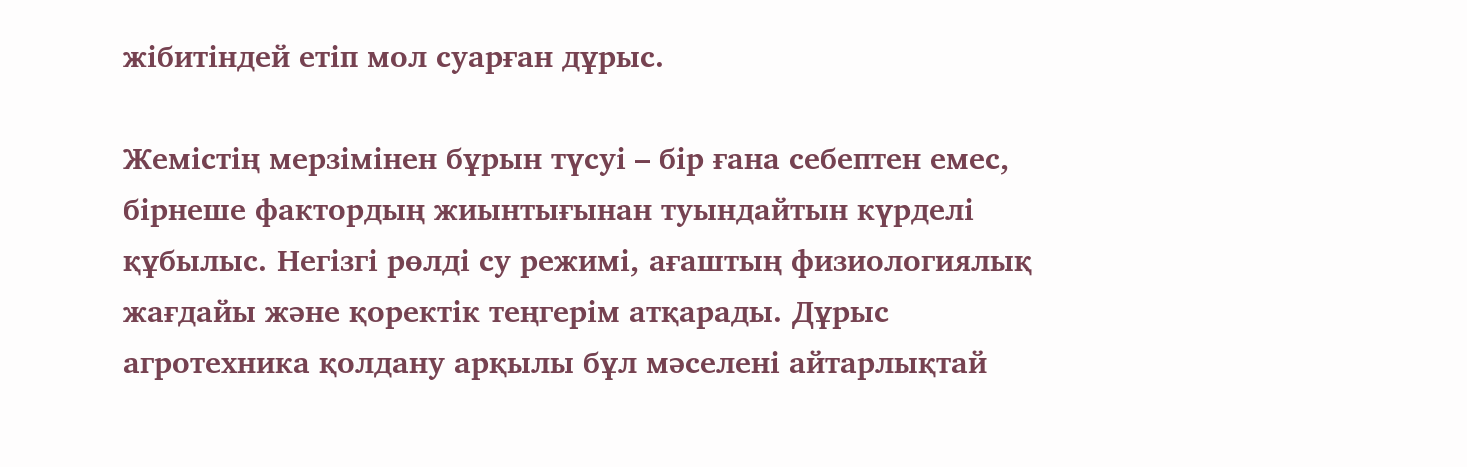жібитіндей етіп мол суарған дұрыс.

Жемістің мерзімінен бұрын түсуі – бір ғана себептен емес, бірнеше фактордың жиынтығынан туындайтын күрделі құбылыс. Негізгі рөлді су режимі, ағаштың физиологиялық жағдайы және қоректік теңгерім атқарады. Дұрыс агротехника қолдану арқылы бұл мәселені айтарлықтай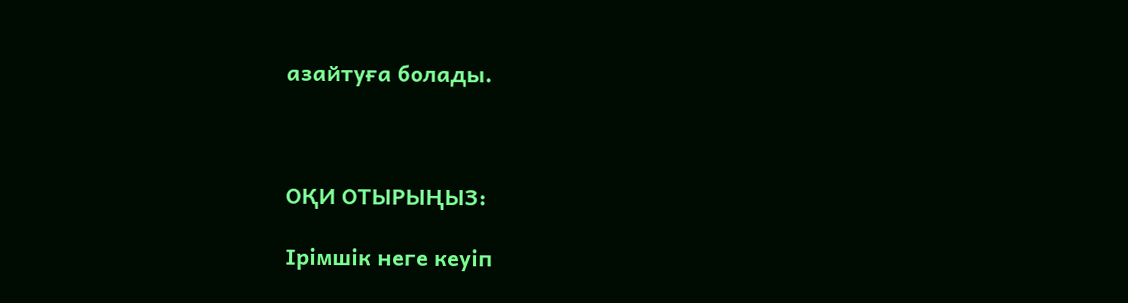азайтуға болады.



ОҚИ ОТЫРЫҢЫЗ:

Ірімшік неге кеуіп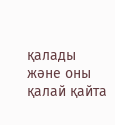қалады және оны қалай қайта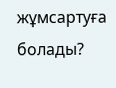жұмсартуға болады?